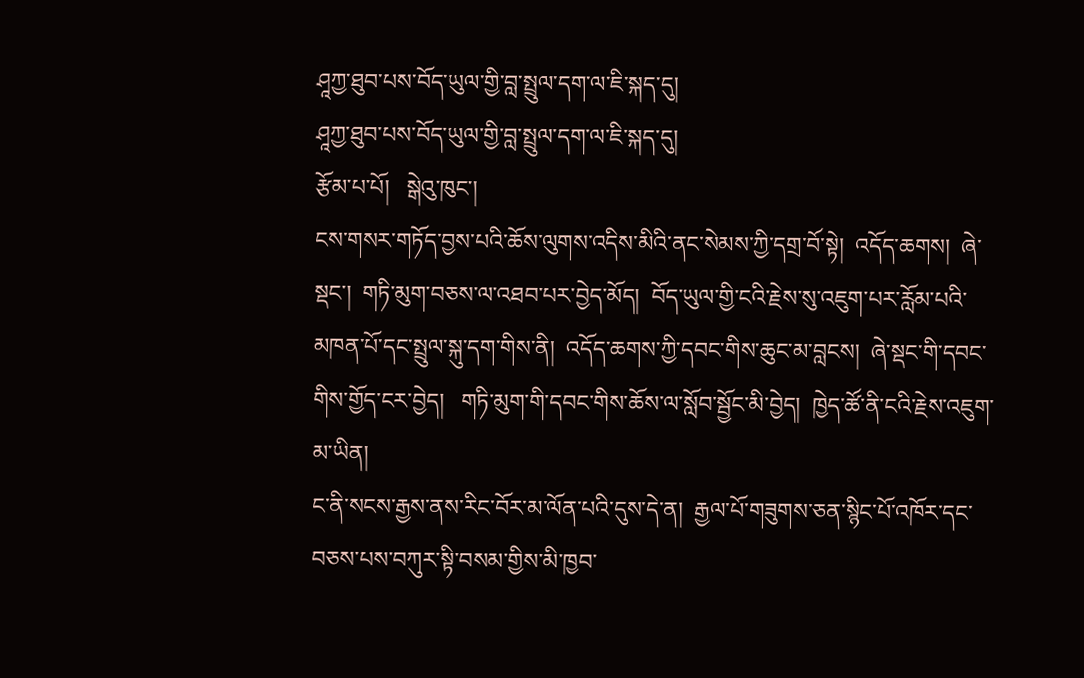ཤཱཀྱ་ཐུབ་པས་བོད་ཡུལ་གྱི་བླ་སྤྲུལ་དག་ལ་ཇི་སྐད་དུ།
ཤཱཀྱ་ཐུབ་པས་བོད་ཡུལ་གྱི་བླ་སྤྲུལ་དག་ལ་ཇི་སྐད་དུ།
རྩོམ་པ་པོ།   སྒེའུ་ཁུང་།
ངས་གསར་གཏོད་བྱས་པའི་ཆོས་ལུགས་འདིས་མིའི་ནང་སེམས་ཀྱི་དགྲ་བོ་སྟེ།  འདོད་ཆགས།  ཞེ་སྡང་།  གཏི་མུག་བཅས་ལ་འཐབ་པར་བྱེད་མོད།  བོད་ཡུལ་གྱི་ངའི་རྗེས་སུ་འཇུག་པར་རློམ་པའི་མཁན་པོ་དང་སྤྲུལ་སྐུ་དག་གིས་ནི།  འདོད་ཆགས་ཀྱི་དབང་གིས་ཆུང་མ་བླངས།  ཞེ་སྡང་གི་དབང་གིས་གྱོད་ངར་བྱེད།   གཏི་མུག་གི་དབང་གིས་ཆོས་ལ་སློབ་སྦྱོང་མི་བྱེད།  ཁྱེད་ཚོ་ནི་ངའི་རྗེས་འཇུག་མ་ཡིན།
ང་ནི་སངས་རྒྱས་ནས་རིང་བོར་མ་ལོན་པའི་དུས་དེ་ན།  རྒྱལ་པོ་གཟུགས་ཅན་སྙིང་པོ་འཁོར་དང་བཅས་པས་བཀུར་སྟི་བསམ་གྱིས་མི་ཁྱབ་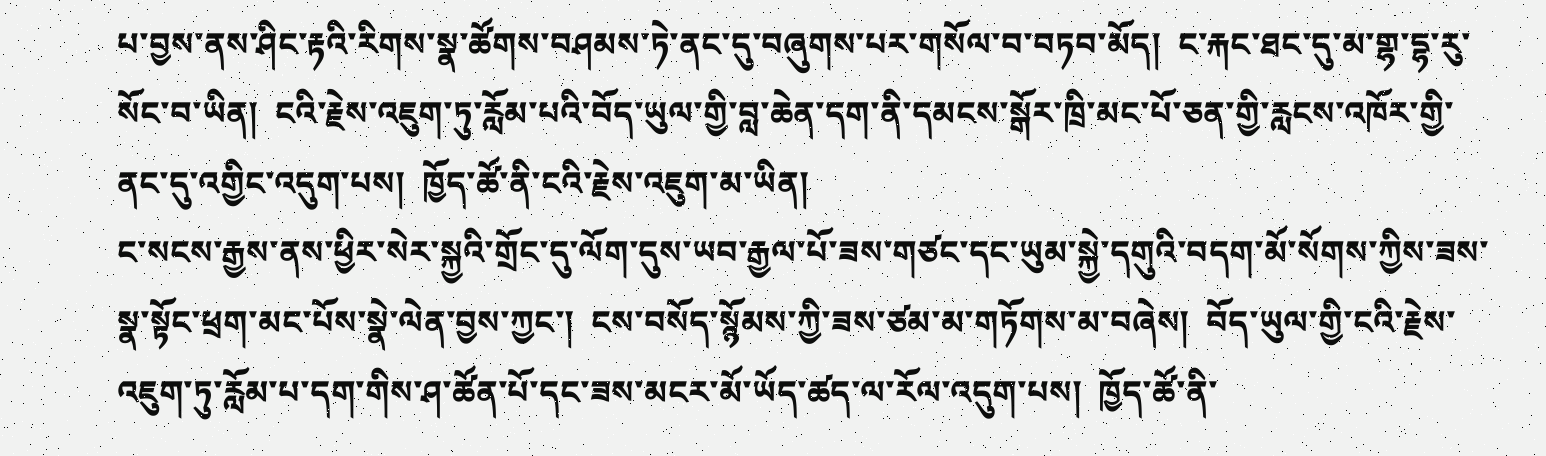པ་བྱས་ནས་ཤིང་རྟའི་རིགས་སྣ་ཚོགས་བཤམས་ཏེ་ནང་དུ་བཞུགས་པར་གསོལ་བ་བཏབ་མོད།  ང་རྐང་ཐང་དུ་མ་གྷ་དྷ་རུ་སོང་བ་ཡིན།  ངའི་རྗེས་འཇུག་ཏུ་རློམ་པའི་བོད་ཡུལ་གྱི་བླ་ཆེན་དག་ནི་དམངས་སྒོར་ཁྲི་མང་པོ་ཅན་གྱི་རླངས་འཁོར་གྱི་ནང་དུ་འགྱིང་འདུག་པས།  ཁྱོད་ཚོ་ནི་ངའི་རྗེས་འཇུག་མ་ཡིན།
ང་སངས་རྒྱས་ནས་ཕྱིར་སེར་སྐྱའི་གྲོང་དུ་ལོག་དུས་ཡབ་རྒྱལ་པོ་ཟས་གཙང་དང་ཡུམ་སྐྱེ་དགུའི་བདག་མོ་སོགས་ཀྱིས་ཟས་སྣ་སྟོང་ཕྲག་མང་པོས་སྣེ་ལེན་བྱས་ཀྱང་།  ངས་བསོད་སྙོམས་ཀྱི་ཟས་ཙམ་མ་གཏོགས་མ་བཞེས།  བོད་ཡུལ་གྱི་ངའི་རྗེས་འཇུག་ཏུ་རློམ་པ་དག་གིས་ཤ་ཚོན་པོ་དང་ཟས་མངར་མོ་ཡོད་ཚད་ལ་རོལ་འདུག་པས།  ཁྱོད་ཚོ་ནི་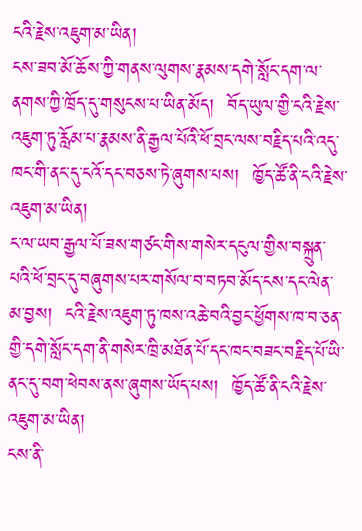ངའི་རྗེས་འཇུག་མ་ཡིན།
ངས་ཟབ་མོ་ཆོས་ཀྱི་གནས་ལུགས་རྣམས་དགེ་སློང་དག་ལ་ནགས་ཀྱི་ཁྲོད་དུ་གསུངས་པ་ཡིན་མོད།  བོད་ཡུལ་གྱི་ངའི་རྗེས་འཇུག་ཏུ་རློམ་པ་རྣམས་ནི་རྒྱལ་པོའི་ཕོ་བྲང་ལས་བརྗིད་པའི་འདུ་ཁང་གི་ནང་དུ་ངའོ་དང་བཅས་ཏེ་ཞུགས་པས།  ཁྱོད་ཚོ་ནི་ངའི་རྗེས་འཇུག་མ་ཡིན།
ང་ལ་ཡབ་རྒྱལ་པོ་ཟས་གཙང་གིས་གསེར་དངུལ་གྱིས་བསྐྲུན་པའི་ཕོ་བྲང་དུ་བཞུགས་པར་གསོལ་བ་བཏབ་མོད་ངས་དང་ལེན་མ་བྱས།  ངའི་རྗེས་འཇུག་ཏུ་ཁས་འཆེ་བའི་བྱང་ཕྱོགས་ཁ་བ་ཅན་གྱི་དགེ་སློང་དག་ནི་གསེར་ཁྲི་མཐོན་པོ་དང་ཁང་བཟང་བརྗིད་པོ་ཡི་ནང་དུ་བག་ཕེབས་ནས་ཞུགས་ཡོད་པས།  ཁྱོད་ཚོ་ནི་ངའི་རྗེས་འཇུག་མ་ཡིན།
ངས་ནི་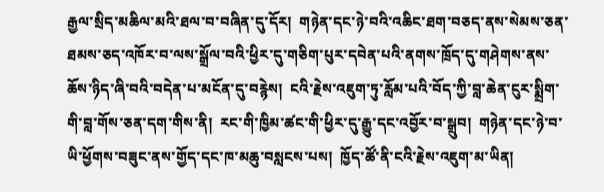རྒྱལ་སྲིད་མཆིལ་མའི་ཐལ་བ་བཞིན་དུ་དོར།  གཉེན་དང་ཉེ་བའི་འཆིང་ཐག་བཅད་ནས་སེམས་ཅན་ཐམས་ཅད་འཁོར་བ་ལས་སྒྲོལ་བའི་ཕྱིར་དུ་གཅིག་པུར་དབེན་པའི་ནགས་ཁྲོད་དུ་གཤེགས་ནས་ཆོས་ཉིད་ཞི་བའི་བདེན་པ་མངོན་དུ་བརྙེས།  ངའི་རྗེས་འཇུག་ཏུ་རློམ་པའི་བོད་ཀྱི་བླ་ཆེན་ངུར་སྨྲིག་གི་བླ་གོས་ཅན་དག་གིས་ནི།  རང་གི་ཁྱིམ་ཚང་གི་ཕྱིར་དུ་རྒྱུ་དང་འབྱོར་བ་སྒྲུབ།  གཉེན་དང་ཉེ་བ་ཡི་ཕྱོགས་བཟུང་ནས་གྱོད་དང་ཁ་མཆུ་བསླངས་པས།  ཁྱོད་ཚོ་ནི་ངའི་རྗེས་འཇུག་མ་ཡིན།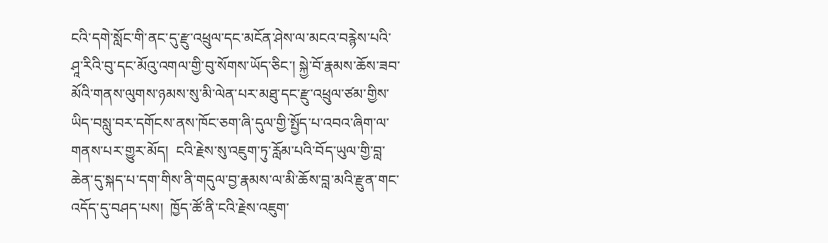ངའི་དགེ་སློང་གི་ནང་དུ་རྫུ་འཕྲུལ་དང་མངོན་ཤེས་ལ་མངའ་བརྙེས་པའི་ཤཱ་རིའི་བུ་དང་མོའུ་འགལ་གྱི་བུ་སོགས་ཡོད་ཅིང་། སྐྱེ་བོ་རྣམས་ཆོས་ཟབ་མོའི་གནས་ལུགས་ཉམས་སུ་མི་ལེན་པར་མཐུ་དང་རྫུ་འཕྲུལ་ཙམ་གྱིས་ཡིད་བསླུ་བར་དགོངས་ནས་ཁོང་ཅག་ཞི་དུལ་གྱི་སྤྱོད་པ་འབའ་ཞིག་ལ་གནས་པར་གྱུར་མོད།  ངའི་རྗེས་སུ་འཇུག་ཏུ་རློམ་པའི་བོད་ཡུལ་གྱི་བླ་ཆེན་དུ་སྐད་པ་དག་གིས་ནི་གདུལ་བྱ་རྣམས་ལ་མི་ཆོས་བླ་མའི་རྫུན་གང་འདོད་དུ་བཤད་པས།  ཁྱོད་ཚོ་ནི་ངའི་རྗེས་འཇུག་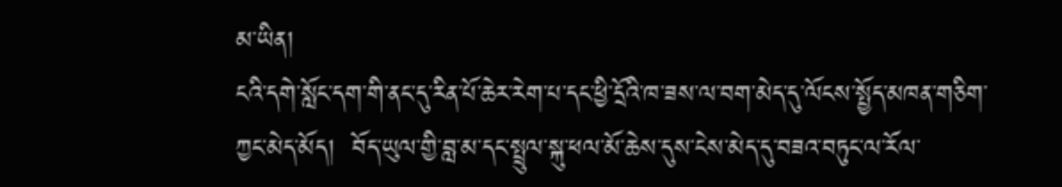མ་ཡིན།
ངའི་དགེ་སློང་དག་གི་ནང་དུ་རིན་པོ་ཆེར་རེག་པ་དང་ཕྱི་དྲོའི་ཁ་ཟས་ལ་བག་མེད་དུ་ལོངས་སྤྱོད་མཁན་གཅིག་ཀྱང་མེད་མོད།  བོད་ཡུལ་གྱི་བླ་མ་དང་སྤྲུལ་སྐུ་ཕལ་མོ་ཆེས་དུས་ངེས་མེད་དུ་བཟའ་བཏུང་ལ་རོལ་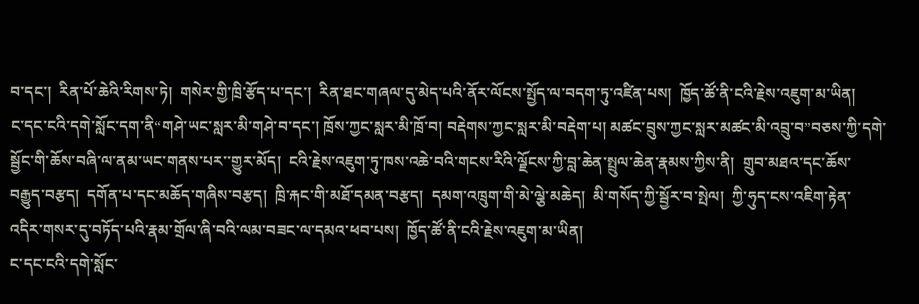བ་དང་།  རིན་པོ་ཆེའི་རིགས་ཏེ།  གསེར་གྱི་ཁྲི་རྩོད་པ་དང་།  རིན་ཐང་གཞལ་དུ་མེད་པའི་ནོར་ལོངས་སྤྱོད་ལ་བདག་ཏུ་འཛིན་པས།  ཁྱོད་ཚོ་ནི་ངའི་རྗེས་འཇུག་མ་ཡིན།
ང་དང་ངའི་དགེ་སློང་དག་ནི“གཤེ་ཡང་སླར་མི་གཤེ་བ་དང་། ཁྲོས་ཀྱང་སླར་མི་ཁྲོ་བ། བརྡེགས་ཀྱང་སླར་མི་བརྡེག་པ། མཚང་བྲུས་ཀྱང་སླར་མཚང་མི་འབྲུ་བ”བཅས་ཀྱི་དགེ་སྦྱོང་གི་ཆོས་བཞི་ལ་ནམ་ཡང་གནས་པར་་གྱུར་མོད།  ངའི་རྗེས་འཇུག་ཏུ་ཁས་འཆེ་བའི་གངས་རིའི་ལྗོངས་ཀྱི་བླ་ཆེན་སྤྲུལ་ཆེན་རྣམས་ཀྱིས་ནི།  གྲུབ་མཐའ་དང་ཆོས་བརྒྱུད་བརྩད།  དགོན་པ་དང་མཆོད་གཞིས་བརྩད།  ཁྲི་རྐང་གི་མཐོ་དམན་བརྩད།  དམག་འཁྲུག་གི་མེ་ལྕེ་མཆེད།  མི་གསོད་ཀྱི་སྦྱོར་བ་སྤེལ།  ཀྱི་ཧུད་ངས་འཇིག་རྟེན་འདིར་གསར་དུ་བཏོད་པའི་རྣམ་གྲོལ་ཞི་བའི་ལམ་བཟང་ལ་དམའ་ཕབ་པས།  ཁྱོད་ཚོ་ནི་ངའི་རྗེས་འཇུག་མ་ཡིན།
ང་དང་ངའི་དགེ་སློང་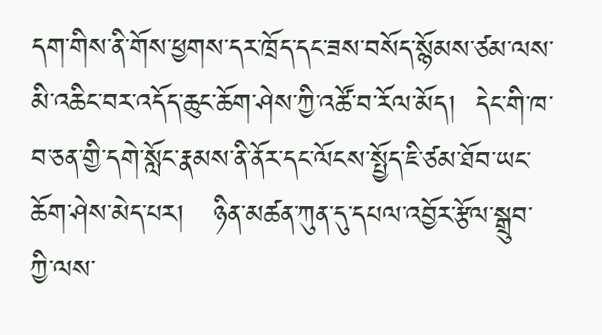དག་གིས་ནི་གོས་ཕྱགས་དར་ཁྲོད་དང་ཟས་བསོད་སྙོམས་ཙམ་ལས་མི་འཆིང་བར་འདོད་ཆུང་ཆོག་ཤེས་ཀྱི་འཚོ་བ་རོལ་མོད།  དེང་གི་ཁ་བ་ཅན་གྱི་དགེ་སློང་རྣམས་ནི་ནོར་དང་ལོངས་སྤྱོད་ཇི་ཙམ་ཐོབ་ཡང་ཆོག་ཤེས་མེད་པར།   ཉིན་མཚན་ཀུན་དུ་དཔལ་འབྱོར་རྩོལ་སྒྲུབ་ཀྱི་ལས་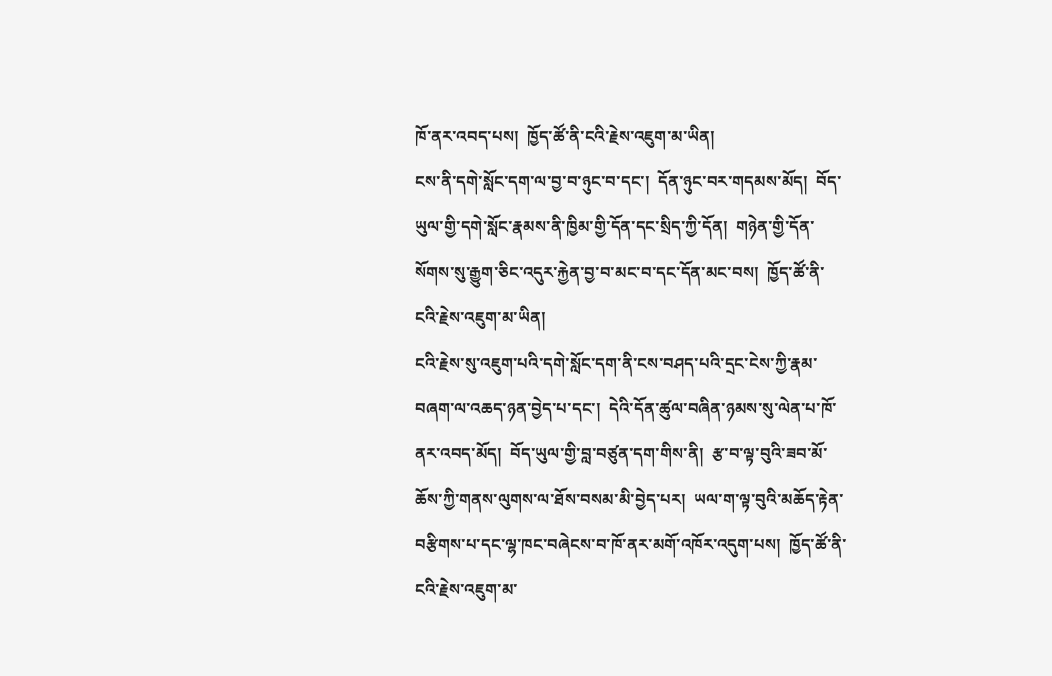ཁོ་ནར་འབད་པས།  ཁྱོད་ཚོ་ནི་ངའི་རྗེས་འཇུག་མ་ཡིན།
ངས་ནི་དགེ་སློང་དག་ལ་བྱ་བ་ཉུང་བ་དང་།  དོན་ཉུང་བར་གདམས་མོད།  བོད་ཡུལ་གྱི་དགེ་སློང་རྣམས་ནི་ཁྱིམ་གྱི་དོན་དང་སྲིད་ཀྱི་དོན།  གཉེན་གྱི་དོན་སོགས་སུ་རྒྱུག་ཅིང་འདུར་རྐྱེན་བྱ་བ་མང་བ་དང་དོན་མང་བས།  ཁྱོད་ཚོ་ནི་ངའི་རྗེས་འཇུག་མ་ཡིན།
ངའི་རྗེས་སུ་འཇུག་པའི་དགེ་སློང་དག་ནི་ངས་བཤད་པའི་དྲང་ངེས་ཀྱི་རྣམ་བཞག་ལ་འཆད་ཉན་བྱེད་པ་དང་།  དེའི་དོན་ཚུལ་བཞིན་ཉམས་སུ་ལེན་པ་ཁོ་ནར་འབད་མོད།  བོད་ཡུལ་གྱི་བླ་བཙུན་དག་གིས་ནི།  རྩ་བ་ལྟ་བུའི་ཟབ་མོ་ཆོས་ཀྱི་གནས་ལུགས་ལ་ཐོས་བསམ་མི་བྱེད་པར།  ཡལ་ག་ལྟ་བུའི་མཆོད་རྟེན་བརྩིགས་པ་དང་ལྷ་ཁང་བཞེངས་བ་ཁོ་ནར་མགོ་འཁོར་འདུག་པས།  ཁྱོད་ཚོ་ནི་ངའི་རྗེས་འཇུག་མ་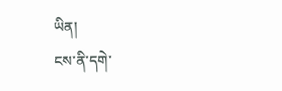ཡིན།
ངས་ནི་དགེ་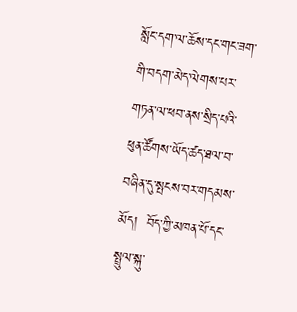སློང་དག་ལ་ཆོས་དང་གང་ཟག་གི་བདག་མེད་ལེགས་པར་གཏན་ལ་ཕབ་ནས་སྲིད་པའི་ཕུན་ཚོགས་ཡོད་ཚད་ཐལ་བ་བཞིན་དུ་སྤངས་བར་གདམས་མོད།  བོད་ཀྱི་མཁན་པོ་དང་སྤྲུལ་སྐུ་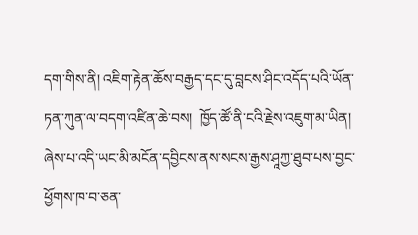དག་གིས་ནི། འཇིག་རྟེན་ཆོས་བརྒྱད་དང་དུ་བླངས་ཤིང་འདོད་པའི་ཡོན་ཏན་ཀུན་ལ་བདག་འཛིན་ཆེ་བས།  ཁྱོད་ཚོ་ནི་ངའི་རྗེས་འཇུག་མ་ཡིན།
ཞེས་པ་འདི་ཡང་མི་མངོན་དབྱིངས་ནས་སངས་རྒྱས་ཤཱཀྱ་ཐུབ་པས་བྱང་ཕྱོགས་ཁ་བ་ཅན་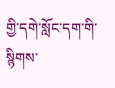གྱི་དགེ་སློང་དག་གི་སྙིགས་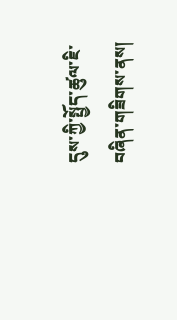དུས་ཀྱི་སྤྱོད་ཚུལ་ཇི་བཞིན་གཟིགས་ནས།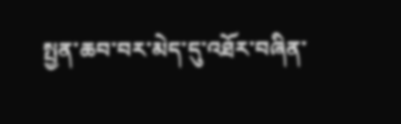སྤྱན་ཆབ་བར་མེད་དུ་འཐོར་བཞིན་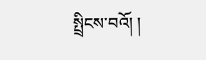སྤྲིངས་བའོ། །